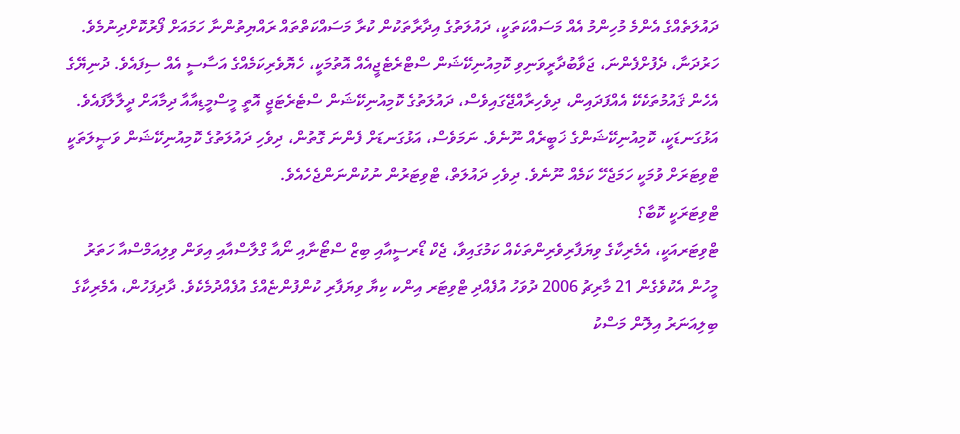ދައުލަތެއްގެ އެންމެ މުހިންމު އެއް މަސައްކަތަކީ، ދައުލަތުގެ އިދާރާތަކުން ކުރާ މަސައްކަތްތައް ރައްޔިތުންނާ ހަމައަށް ފޯރުކޮށްދިނުމެވެ. ހަރުދަނާ، ދެފުށްފެންނަ، ޖަވާބުދާރީވަނިވި ކޮމިއުނިކޭޝަން ސްޓްރެޓެޖީއެއް އޮތުމަކީ، ހެޔޮވެރިކަމެއްގެ އަސާސީ އެއް ސިފައެވެ. ދުނިޔޭގެ އެހެން ޤައުމުތަކެކޭ އެއްފަދައިން، ދިވެހިރާއްޖޭގައިވެސް، ދައުލަތުގެ ކޮމިއުނިކޭޝަން ސްޓެރެޓަޖީ އޮތީ މީސްމީޑިއާއާ ދިމާއަށް ދީލާލާފައެވެ. އަޅުގަނޑަކީ، ކޮމިއުނިކޭޝަންގެ ޚަބީރެއް ނޫނެވެ. ނަމަވެސް، އަޅުގަނޑަށް ފެންނަ ގޮތުން، ދިވެހި ދައުލަތުގެ ކޮމިއުނިކޭޝަން ވަޞީލަތަކީ ޓްވިޓަރަށް ވުމަކީ ހަމަޖެހޭ ކަމެއް ނޫނެވެ. ދިވެހި ދައުލަތް، ޓްވިޓަރުން ނުކުންނަންޖެހެއެވެ.
ޓްވިޓަރަކީ ކޮބާ؟
ޓްވިޓަރއަކީ، އެމެރިކާގެ ވިޔަފާރިވެރިންތަކެއް ކަމުގައިވާ، ޖެކް ޑޯރސީއާއި ބިޒް ސްޓޯނާއި ނޯއާ ގްލާސްއާއި އިވަން ވިލިއަމްސްއާ ހަތަރު މީހުން އެކުވެގެން 21 މާރިޗު 2006 ދުވަހު އުފެއްދި ޓްވިޓަރ އިންކ ކިޔާ ވިޔަފާރި ކުންފުންޏެއްގެ އުފެއްދުމެކެވެ. ދާދިފަހުން، އެމެރިކާގެ ބިލިއަނަރު އިލޮން މަސްކު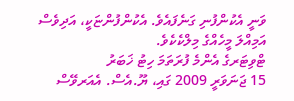ވަނީ އެކުންފުނި ގަނެފައެވެ. އެކުންފުންޏަކީ، އަދިވެސް އަމިއްލަ މީހެއްގެ މިލްކެކެވެ.
ޓްވިޓަރގެ އެންމެ ފުރަތަމަ ހިޓު ޚަބަރު
15 ޖަނަވަރީ 2009 ގައި، ޔޫ.އެސް. އެއަރވޭސް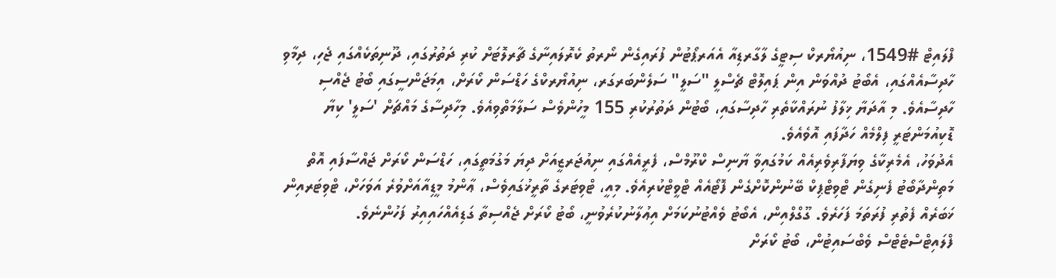ފްލައިޓް #1549، ނިއުޔޯރކް ސިޓީގެ ލާގާރޑިއާ އެއަރޕޯޓުން ފުރައިގެން ނޯރތު ކެރޮލައިނާގެ ޗާރލޮޓަށް ކުރި ދަތުރުގައި، ދޫނިތަކެއްގައި ޖެހި، ދިމާވި ހާދިސާއެއްގައި، އެބޯޓު ދުއްވަން އިން ޕައިލޮޓް ޗެސްލީ "ސަލީ" ސަލެންބަރގަރ، ނިއުޔޯރކްގެ ހަޑްސަން ކޯރަށް، އިމަޖަންސީގައި ބޯޓު ޖެއްސި ހާދިސާއެވެ. މި އާދަޔާ ޚިލާފު ނުރައްކާތެރި ހާދިސާގައި، ބޯޓުން ދަތުރުކުރި 155 މީހުންވެސް ސަލާމަތްވިއެވެ. މިހާދިސާގެ މައްޗަށް 'ސަލީ' ކިޔާ ޑޮކިއުމަންޓަރީ ފިލްމެއް ހަދާފައި އޮވެއެވެ.
އެދުވަހު، އެމެރިކާގެ ވިޔަފާރިވެރިއެއް ކަމުގައިވާ ޔާނިސް ކްރޫމްސް، ފެރީއެއްގައި ނިއުޖަރޒީއަށް ދިޔަ މަގުމަތީގައި، ހަޑްސަން ކޯރަށް ޖައްސާފައި އޮތް މަތިންދާބޯޓު ފެނިގެން ޓްވިޓްޕިކް ބޭނުންކޮށްގެން ފޮޓޯއެއް ޓްވީޓްކުރިއެވެ. މިއީ، ޓްވިޓަރގެ ތާރީޚުގައިވެސް، ޢާންމު މީޑިއާއަށްވުރެ އަވަހަށް، ޓްވިޓަރއިން ޚަބަރެއް ފެތުރި ފުރަތަމަ ފަހަރެވެ. ގޫގްލްއިން، އެބޯޓު ވެއްޓުނުކަމަށް އިޢުލާނުކުރެވުނީ، ބޯޓު ކޯރަށް ޖެއްސިތާ ގަޑިއެއްހައިއިރު ފަހުންނެވެ. ފްލައިޓްސްޓެޓްސް ވެބްސައިޓުން، ބޯޓު ކޯރަށް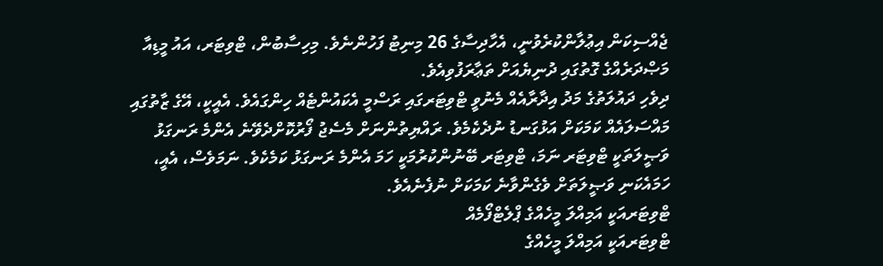ޖެއްސިކަން އިޢުލާންކުރެވުނީ، އެހާދިސާގެ 26 މިނިޓު ފަހުންނެވެ. މިހިސާބުން، ޓްވިޓަރ، އައު މީޑިއާ މަޞްދަރެއްގެ ގޮތުގައި ދުނިޔެއަށް ތަޢާރަފުވިއެވެ.
ދިވެހި ދައުލަތުގެ މަދު އިދާރާއެއް މެނުވީ ޓްވިޓަރގައި ރަސްމީ އެކައުންޓެއް ހިންގައެވެ. އެއީކީ، އޭގެ ޒާތުގައި މައްސަލައެއް ކަމަކަށް އަޅުގަނޑު ނުދެކެމެވެ. ރައްޔިތުންނަށް މެސެޖު ފޯރުކޮށްދެވޭނެ އެންމެ ރަނގަޅު ވަޞީލަތަކީ ޓްވިޓަރ ނަމަ، ޓްވިޓަރ ބޭނުންކުރުމަކީ ހަމަ އެންމެ ރަނގަޅު ކަމެކެވެ. ނަމަވެސް، އެއީ، ހަމައެކަނި ވަޞީލަތަށް ވެގެންވާނެ ކަމަކަށް ނުފެނެއެވެ.
ޓްވިޓަރއަކީ އަމިއްލަ މީހެއްގެ ޕްލެޓްފޯމެއް
ޓްވިޓަރއަކީ އަމިއްލަ މީހެއްގެ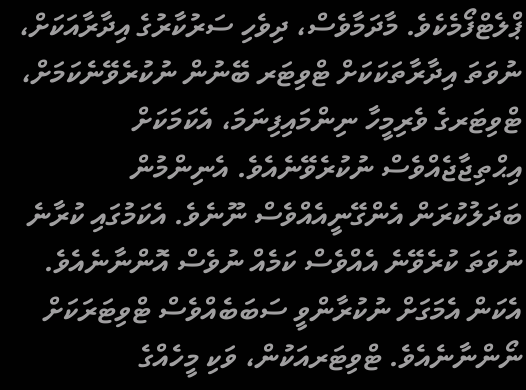ޕްލެޓްފޯމެކެވެ. މާދަމާވެސް، ދިވެހި ސަރުކާރުގެ އިދާރާއަކަށް، ނުވަތަ އިދާރާތަކަކަށް ޓްވިޓަރ ބޭނުން ނުކުރެވޭނެކަމަށް، ޓްވިޓަރގެ ވެރިމީހާ ނިންމައިފިނަމަ، އެކަމަކަށް އިޙްތިޖާޖެއްވެސް ނުކުރެވޭނެއެވެ. އެނިންމުން ބަދަލުކުރަން އެންގޭނީއެއްވެސް ނޫނެވެ. އެކަމުގައި ކުރާނެ ނުވަތަ ކުރެވޭނެ އެއްވެސް ކަމެއް ނުވެސް އޮންނާނެއެވެ. އެކަން އެމަގަށް ނުކުރާންވީ ސަބަބެއްވެސް ޓްވިޓަރަކަށް ނޯންނާނެއެވެ. ޓްވިޓަރއަކުން، ވަކި މީހެއްގެ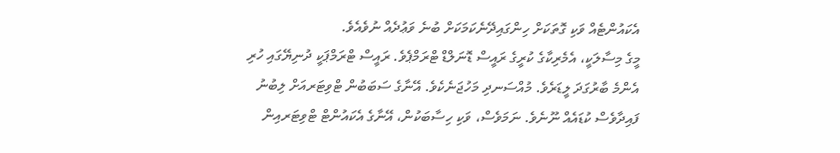އެކައުންޓެއް ވަކި ގޮތަކަށް ހިންގައިދޭނެކަމަކަށް ބުނެ ވަޢުދެއް ނުވެއެވެ.
މީގެ މިސާލަކީ، އެމެރިކާގެ ކުރީގެ ރައީސް ޑޮނަލްޑް ޓްރަމްޕެވެ. ރައީސް ޓްރަމްޕަކީ ދުނިޔޭގައި ހުރި އެންމެ ބާރުގަދަ ލީޑަރެވެ. މުއްސަނދި މަހުޖަނެކެވެ. އޭނާގެ ސަބަބުން ޓްވިޓަރއަށް ލިބުނު ފައިދާވެސް ކުޑައެއް ނޫނެވެ. ނަމަވެސް، ވަކި ހިސާބަކުން، އޭނާގެ އެކައުންޓް ޓްވިޓަރއިން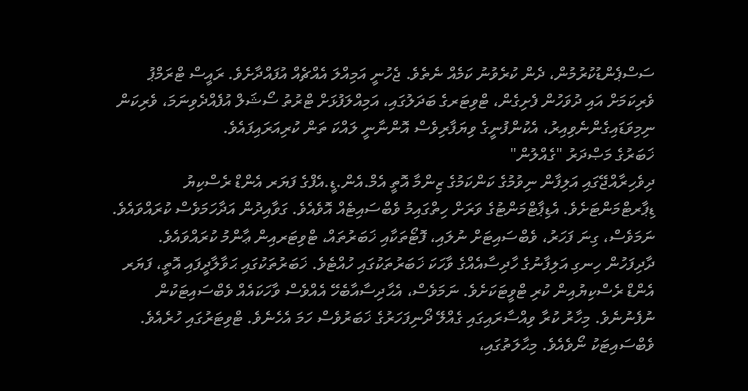ސަސްޕެންޑުކުރުމުން، ދެން ކުރެވުނު ކަމެއް ނެތެވެ. ޖެހުނީ އަމިއްލަ އެއްޗެއް އުފައްދާށެވެ. ރައީސް ޓްރަމްޕު ވެރިކަމަށް އައި ދުވަހުން ފެށިގެން، ޓްވިޓަރގެ ބަދަލުގައި، އަމިއްލަފުޅަށް ޓްރުތު ސޯޝަލް އުފެއްދެވިނަމަ، ވެރިކަން ނިމިވަޑައިގެންނެވިއިރު، އެކުންފުނީގެ ވިޔަފާރިވެސް އޮންނާނީ ލައްކަ ތަން ކުރިއަރައިފައެވެ.
ޚަބަރުގެ މަޞްދަރު "ގެއްލުން"
ދިވެހިރާއްޖޭގައި އަލިފާން ނިވުމުގެ ކަންކަމުގެ ޒިންމާ އޮތީ އެމް.އެން.ޑީ.އެފްގެ ފަޔަރ އެންޑް ރެސްކިޔު ޑިޕާރޓްމަންޓަށެވެ. އެޑިޕާޓްމަންޓުގެ ވަރަށް ހިތްގައިމު ވެބްސައިޓެއް އޮވެއެވެ. ގަވާއިދުން އަދާހަމަވެސް ކުރައްވައެވެ. ނަމަވެސް، ގިނަ ފަހަރު، ވެބްސައިޓަށް ނުލައި، ފޮޓޯތަކާއި ޚަބަރުތައް، ޓްވިޓަރއިން ޢާންމު ކުރައްވައެވެ. ދާދިފަހުން ހިނގި އަލިފާނުގެ ހާދިސާއެއްގެ ވާހަކަ ޚަބަރުތަކުގައި ހުއްޓެވެ. ޚަބަރުތަކުގައި ޙަވާލާދީފައި އޮތީ، ފަޔަރ އެންޑް ރެސްކިޔުއިން ކުރި ޓްވީޓަކަށެވެ. ނަމަވެސް، އެޙާދިސާއާބެހޭ އެއްވެސް ވާހަކައެއް ވެބްސައިޓަކުން ނުފެނުނެވެ. މިހާރު ކުރާ ވިއްސާރައިގައި ގެއްލޭ ދޯނިފަހަރުގެ ޚަބަރުވެސް ހަމަ އެހެނެވެ. ޓްވިޓަރުގައި ހުރެއެވެ. ވެބްސައިޓަކު ނޯވެއެވެ. މިޙާލަތުގައި،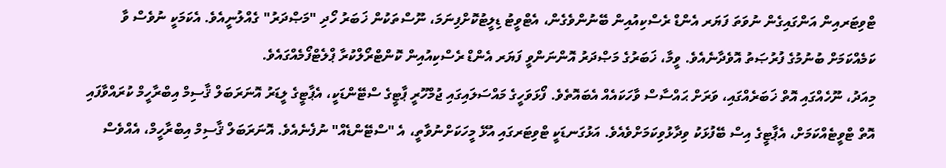ޓްވިޓަރއިން އަންގައިގެން ނުވަތަ ފަޔަރ އެންޑް ރެސްކިއުއިން ބޭނުންވެގެން، އެޓްވީޓު ޑިލީޓުކޮށްފިނަމަ، ނޫސްތަކުން ޚަބަރު ހޯދި "މަޞްދަރު" ގެއްލުނީއެވެ. އެކަމަކީ ނުވެސް ވާ ކަމެއްކަމަށް ބުނުމުގެ ފުރުޞަތު އޮވެދާނެއެވެ. ވީމާ، ޚަބަރުގެ މަޞްދަރު އޮންނަންވީ ފަޔަރ އެންޑް ރެސްކިއުއިން ކޮންޓްރޯލްކުރާ ޕްލެޓްފޯމެއްގައެވެ.
މިއަދު، ނޫހެއްގައި އޮތް ޚަބަރެއްގައި، ވަރަށް ޙައްސާސް ވާހަކައެއް އެބައޮތެވެ. ފޯޅަވަހީގެ މައްސަލައިގައި ޖުމްހޫރީ ޕާޓީގެ ސްޓޭންޑަކީ، އެޕާޓީގެ ލީޑަރު އޮނަރަބަލް ޤާސިމް އިބްރާހީމް ކުރައްވާފައި އޮތް ޓްވީޓެއްކަމަށް، އެޕާޓީގެ އިސް ބޭފުޅަކު ވިދާޅުވިކަމަށްވެއެވެ. އަޅުގަނޑަކީ ޓްވިޓަރގައި އުޅޭ މީހަކަށްނުވާތީ، އެ "ސްޓޭންޑެއް" ނުފެނެއެވެ. އޮނަރަބަލް ޤާސިމް އިބްރާހީމް، އެއްވެސް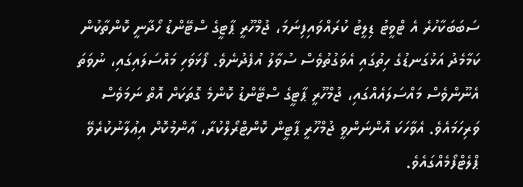ސަބަބަކާހުރެ އެ ޓްވީޓު ޑިލީޓު ކުރައްވައިފިނަމަ، ޖުމްހޫރީ ޕާޓީގެ ސްޓޭންޑު ހޯދާނީ ކޮންތާކުން ކަމާމެދު އަޅުގަނޑުގެ ހިތުގައި އެވަގުތުވެސް ސުވާލު އުފެދުނެވެ. ފޯޅަވަހި މައްސަލައިގައި، ނުވަތަ އެނޫންވެސް މައްސަލައެއްގައި، ޖުމްހޫރީ ޕާޓީގެ ސްޓޭންޑު ކޮންމެ ގޮތަކަށް އޮތް ނަމަވެސް ވަރިހަމައެވެ. އެވާހަކަ އޮންނަންވީ ޖުމްހޫރީ ޕާޓީން ކޮންޓްރޯލްކުރާ، ޢާންމުކޮށް އިޢުލާނުކުރެވޭ ޕްލެޓްފޯމެއްގައެވެ.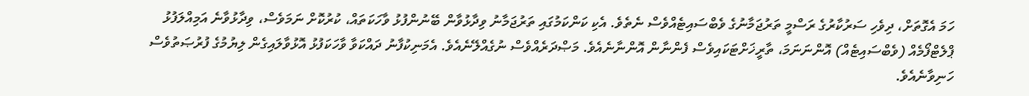ހަމަ އެގޮތަށް، ދިވެހި ސަރުކާރުގެ ރަސްމީ ތަރުޖަމާނުގެ ވެބްސައިޓެއްވެސް ނެތެވެ. އެކި ކަންކަމުގައި ތަރުޖަމާނު ވިދާޅުވާން ބޭނުންފުޅު ވާހަކަތައް، ކުރުކޮށް ނަމަވެސް، ވިދާޅުވާނެ އަމިއްލަފުޅު ޕްލެޓްފޯމެއް (ވެބްސައިޓެއް) އޮންނަނަމަ، ތާރީޚަށްޓަކައިވެސް ފެންނާން އޮންނާނެއެވެ. މަޞްދަރެއްވެސް ނުގެއްލޭނެއެވެ. އެމަނިކުފާނު ދައްކަވާ ވާހަކަފުޅު އޮޅުވާލައިގެން ލިޔުމުގެ ފުރުޞަތުވެސް ހަނިވާނެއެވެ.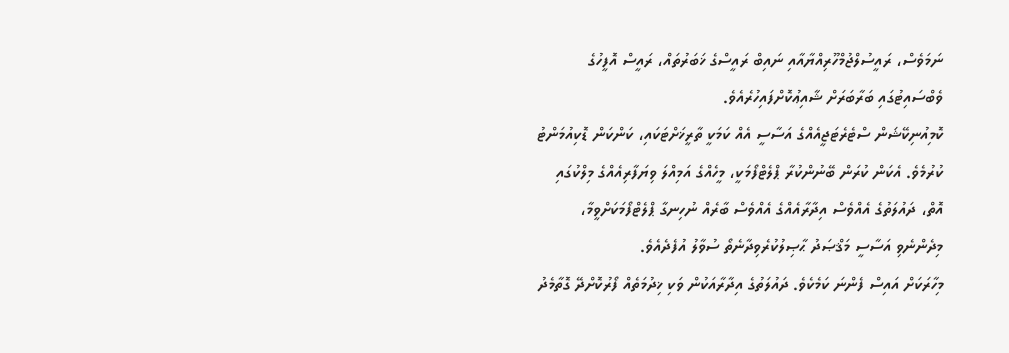ނަމަވެސް، ރައީސުލްޖުމްހޫރިއްޔާއާއި ނައިބް ރައީސްގެ ޚަބަރުތައް، ރައީސް އޮފީހުގެ ވެބްސައިޓުގައި ބަރާބަރަށް ޝާއިޢުކޮށްފައިހުރެއެވެ.
ކޮމިއުނިކޭޝަން ސްޓެރެޓަޖީއެއްގެ އަސާސީ އެއް ކަމަކީ ތާރީޚަށްޓަކައި، ކަންކަން ޑޮކިއުމަންޓު ކުރުމެވެ. އެކަން ކުރަން ބޭނުންކުރާ ޕްލެޓްފޯމަކީ، މީހެއްގެ އަމިއްލަ ވިޔަފާރިއެއްގެ މިލްކުގައި އޮތް، ދައުލަތުގެ އެއްވެސް އިދާރާއެއްގެ އެއްވެސް ބާރެއް ނުހިނގާ ޕްލެޓްފޯމަކަށްވީމާ، މިދެންނެވި އަސާސީ މަޤްޞަދު ޙާޞިލުކުރެވިދާނެތޯ ސުވާލު އުފެދެއެވެ.
މިހާރަކަށް އައިސް ފެންނަ ކަމެކެވެ. ދައުލަތުގެ އިދާރާއަކުން ވަކި ޚިދުމަތެއް ފޯރުކޮށްދޭ ގޮތާމެދު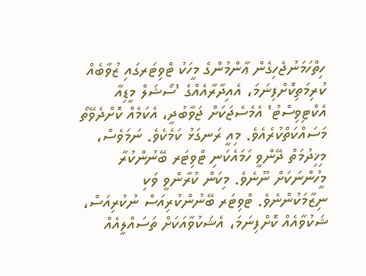ހިތްހަމަނުޖެހިގެން ޢާންމުންގެ މީހަކު ޓްވިޓަރގައި ޒުވާބެއް ކުރިމަތިކޮށްފިނަމަ، އެއިދާރާއެއްގެ 'ސޯޝަލް މީޑިއާ އެކްޓިވިސްޓު' އެމެސެޖަކަށް ޖަވާބުދީ، އެކަމެއް ކޮށްދެވޭތޯ މަސައްކަތްކުރެއެވެ. މިއީ ރަނގަޅު ކަމެކެވެ. ނަމަވެސް، މިޚިދުމަތް ދޭންވީ ހަމައެކަނި ޓްވިޓަރ ބޭނުންކުރާ މީހުންނަކަށް ނޫނެވެ. މިކަން ކުރާންވީ ވަކި ނިޒާމަކުންނެވެ. ޓްވިޓަރ ބޭނުންކުރިއަސް ނުކުރިއަސް، ޝަކުވާއެއް ކޮށްފިނަމަ، އެޝަކުވާއަކަށް ތަސައްލީއެއް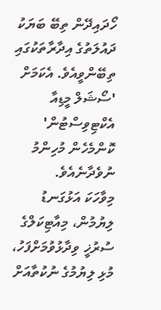ހޯދައިދޭން ތިބޭ ބަޔަކު ދައުލަތުގެ އިދާރާތަކުގައި ތިބޭންވީއެވެ. އެކަމަށް 'ސޯޝަލް މީޑިއާ އެކްޓިވިސްޓުން' ކޮންމެހެން މުހިންމު ނުވެދާނެއެވެ.
މިވާހަކަ އަޅުގަނޑު ލިޔުމުން، މިއާޓިކަލްގެ ސުރުޚީ ވިދާޅުވުމަށްފަހު، މުޅި ލިޔުމުގެ ނުކުތާއަށް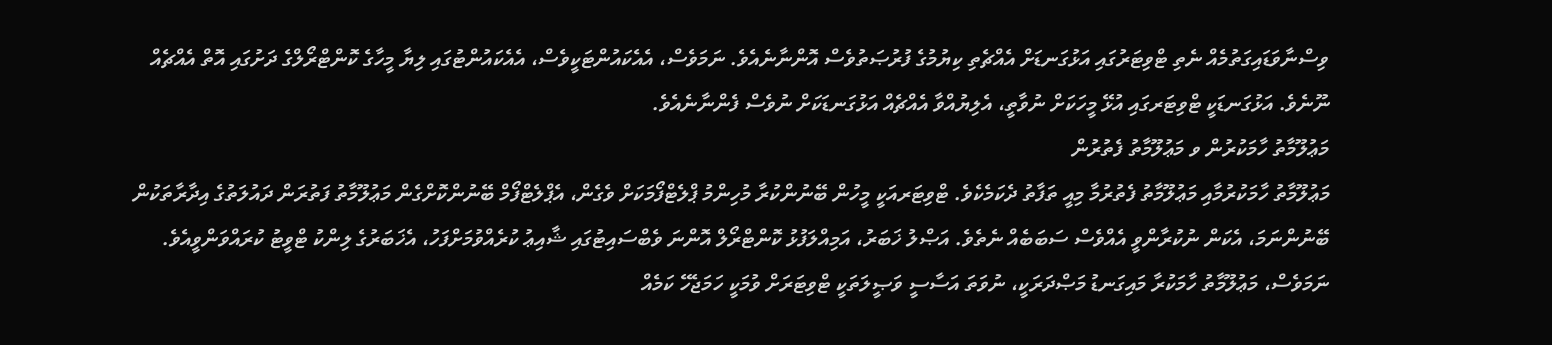ވިސްނާވަޑައިގަތުމެއް ނެތި ޓްވިޓަރުގައި އަޅުގަނޑަށް އެއްޗެތި ކިޔުމުގެ ފުރުޞަތުވެސް އޮންނާނެއެވެ. ނަމަވެސް، އެއެކައުންޓަކީވެސް، އެއެކައުންޓުގައި ލިޔާ މީހާގެ ކޮންޓްރޯލްގެ ދަށުގައި އޮތް އެއްޗެއް ނޫނެވެ. އަޅުގަނޑަކީ ޓްވިޓަރގައި އުޅޭ މީހަކަށް ނުވާތީ، އެލިޔުއްވާ އެއްޗެއް އަޅުގަނޑަކަށް ނުވެސް ފެންނާނެއެވެ.
މަޢުލޫމާތު ހާމަކުރުން ވ މަޢުލޫމާތު ފެތުރުން
މަޢުލޫމާތު ހާމަކުރުމާއި މަޢުލޫމާތު ފެތުރުމާ މިއީ ތަފާތު ދެކަމެކެވެ. ޓްވިޓަރއަކީ މީހުން ބޭނުންކުރާ މުހިންމު ޕްލެޓްފޯމަކަށް ވެގެން، އެޕްލެޓްފޯމް ބޭނުންކޮށްގެން މަޢުލޫމާތު ފަތުރަން ދައުލަތުގެ އިދާރާތަކުން ބޭނުންނަމަ، އެކަން ނުކުރާންވީ އެއްވެސް ސަބަބެއް ނެތެވެ. އަޞްލު ޚަބަރު، އަމިއްލަފުޅު ކޮންޓްރޯލް އޮންނަ ވެބްސައިޓުގައި ޝާއިޢު ކުރެއްވުމަށްފަހު، އެޚަބަރުގެ ލިންކު ޓްވީޓު ކުރައްވަންވީއެވެ. ނަމަވެސް، މަޢުލޫމާތު ހާމަކުރާ މައިގަނޑު މަޞްދަރަކީ، ނުވަތަ އަސާސީ ވަޞީލަތަކީ ޓްވިޓަރަށް ވުމަކީ ހަމަޖެހޭ ކަމެއް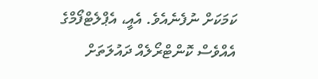ކަމަކަށް ނުފެނެއެވެ. އެއީ، އެޕްލެޓްފޯމްގެ އެއްވެސް ކޮންޓްރޯލެއް ދައުލަތަށް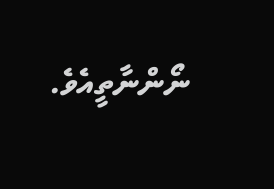ނޯންނާތީއެވެ.